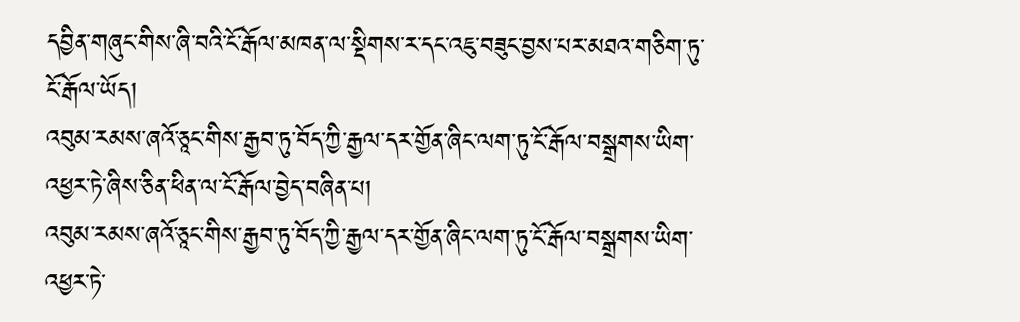དབྱིན་གཞུང་གིས་ཞི་བའི་ངོ་རྒོལ་མཁན་ལ་སྡིགས་ར་དང་འཇུ་བཟུང་བྱས་པར་མཐའ་གཅིག་ཏུ་ངོ་རྒོལ་ཡོད།
འབུམ་རམས་ཞའོ་ཅཱང་གིས་རྒྱབ་ཏུ་བོད་ཀྱི་རྒྱལ་དར་གྱོན་ཞིང་ལག་ཏུ་ངོ་རྒོལ་བསྒྲགས་ཡིག་འཕྱར་ཏེ་ཞིས་ཅིན་ཕིན་ལ་ངོ་རྒོལ་བྱེད་བཞིན་པ།
འབུམ་རམས་ཞའོ་ཅཱང་གིས་རྒྱབ་ཏུ་བོད་ཀྱི་རྒྱལ་དར་གྱོན་ཞིང་ལག་ཏུ་ངོ་རྒོལ་བསྒྲགས་ཡིག་འཕྱར་ཏེ་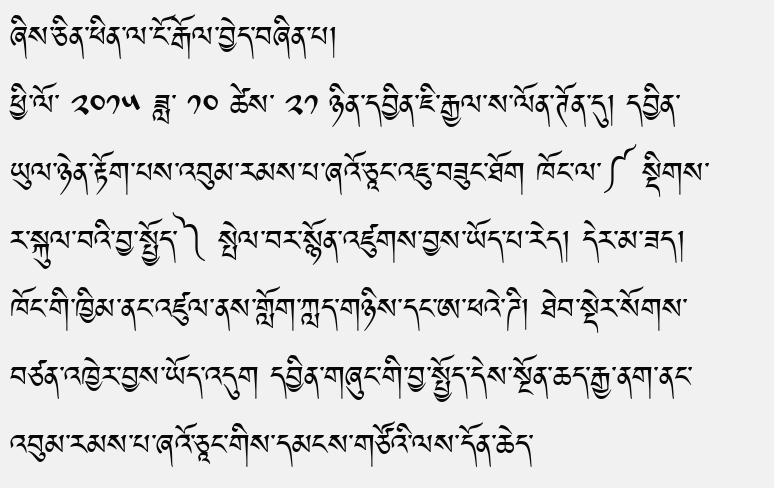ཞིས་ཅིན་ཕིན་ལ་ངོ་རྒོལ་བྱེད་བཞིན་པ།
ཕྱི་ལོ་ ༢༠༡༥ ཟླ་ ༡༠ ཚེས་ ༢༡ ཉིན་དབྱིན་ཇི་རྒྱལ་ས་ལོན་ཊོན་དུ། དབྱིན་ཡུལ་ཉེན་རྟོག་པས་འབུམ་རམས་པ་ཞའོ་ཅཱང་འཇུ་བཟུང་ཐོག ཁོང་ལ་༼ སྡིགས་ར་སྐུལ་བའི་བྱ་སྤྱོད་༽ སྤེལ་བར་སྙོན་འཛུགས་བྱས་ཡོད་པ་རེད། དེར་མ་ཟད། ཁོང་གི་ཁྱིམ་ནང་འཛུལ་ནས་གློག་ཀླད་གཉིས་དང་ཨ་ཕའེ་ཌི། ཐེབ་སྡེར་སོགས་བཙན་འཁྱེར་བྱས་ཡོད་འདུག དབྱིན་གཞུང་གི་བྱ་སྤྱོད་དེས་སྔོན་ཆད་རྒྱ་ནག་ནང་འབུམ་རམས་པ་ཞའོ་ཅཱང་གིས་དམངས་གཙོའི་ལས་དོན་ཆེད་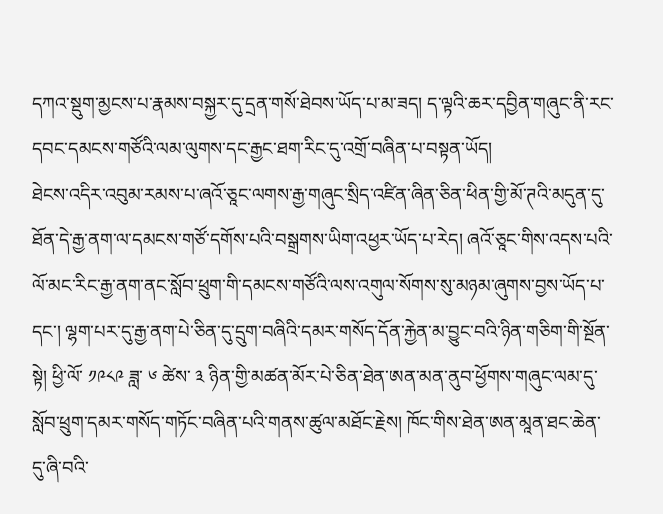དཀའ་སྡུག་མྱངས་པ་རྣམས་བསྐྱར་དུ་དྲན་གསོ་ཐེབས་ཡོད་པ་མ་ཟད། ད་ལྟའི་ཆར་དབྱིན་གཞུང་ནི་རང་དབང་དམངས་གཙོའི་ལམ་ལུགས་དང་རྒྱང་ཐག་རིང་དུ་འགྲོ་བཞིན་པ་བསྟན་ཡོད།
ཐེངས་འདིར་འབུམ་རམས་པ་ཞའོ་ཅཱང་ལགས་རྒྱ་གཞུང་སྲིད་འཛིན་ཞིན་ཅིན་ཕིན་གྱི་མོ་ཊའི་མདུན་དུ་ཐོན་དེ་རྒྱ་ནག་ལ་དམངས་གཙོ་དགོས་པའི་བསྒྲགས་ཡིག་འཕྱར་ཡོད་པ་རེད། ཞའོ་ཅཱང་གིས་འདས་པའི་ལོ་མང་རིང་རྒྱ་ནག་ནང་སློབ་ཕྲུག་གི་དམངས་གཙོའི་ལས་འགུལ་སོགས་སུ་མཉམ་ཞུགས་བྱས་ཡོད་པ་དང་། ལྷག་པར་དུ་རྒྱ་ནག་པེ་ཅིན་དུ་དྲུག་བཞིའི་དམར་གསོད་དོན་རྐྱེན་མ་བྱུང་བའི་ཉིན་གཅིག་གི་སྔོན་སྟེ། ཕྱི་ལོ་ ༡༩༨༩ ཟླ་ ༦ ཚེས་ ༣ ཉིན་གྱི་མཚན་མོར་པེ་ཅིན་ཐེན་ཨན་མན་ནུབ་ཕྱོགས་གཞུང་ལམ་དུ་སློབ་ཕྲུག་དམར་གསོད་གཏོང་བཞིན་པའི་གནས་ཚུལ་མཐོང་རྗེས། ཁོང་གིས་ཐེན་ཨན་མཱན་ཐང་ཆེན་དུ་ཞི་བའི་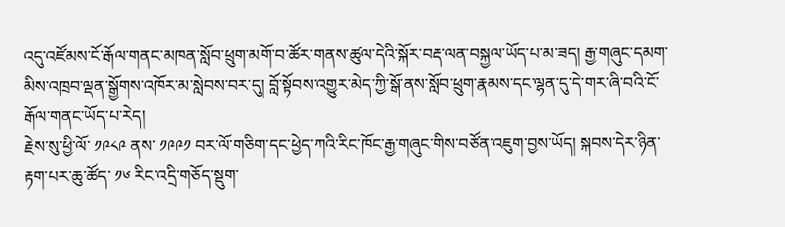འདུ་འཛོམས་ངོ་རྒོལ་གནང་མཁན་སློབ་ཕྲུག་མགོ་བ་ཚོར་གནས་ཚུལ་དེའི་སྐོར་བརྡ་ལན་བསྐྱལ་ཡོད་པ་མ་ཟད། རྒྱ་གཞུང་དམག་མིས་འཁྲབ་ལྡན་སྒྱོགས་འཁོར་མ་སླེབས་བར་དུ། བློ་སྟོབས་འགྱུར་མེད་ཀྱི་སྒོ་ནས་སློབ་ཕྲུག་རྣམས་དང་ལྷན་དུ་དེ་གར་ཞི་བའི་ངོ་རྒོལ་གནང་ཡོད་པ་རེད།
རྗེས་སུ་ཕྱི་ལོ་ ༡༩༨༩ ནས་ ༡༩༩༡ བར་ལོ་གཅིག་དང་ཕྱེད་ཀའི་རིང་ཁོང་རྒྱ་གཞུང་གིས་བཙོན་འཇུག་བྱས་ཡོད། སྐབས་དེར་ཉིན་རྟག་པར་ཆུ་ཚོད་ ༡༦ རིང་འདྲི་གཅོད་སྡུག་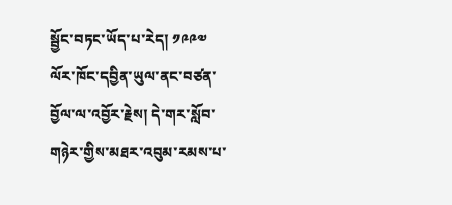སྦྱོང་བཏང་ཡོད་པ་རེད། ༡༩༩༧ ལོར་ཁོང་དབྱིན་ཡུལ་ནང་བཙན་བྱོལ་ལ་འབྱོར་རྗེས། དེ་གར་སློབ་གཉེར་གྱིས་མཐར་འབུམ་རམས་པ་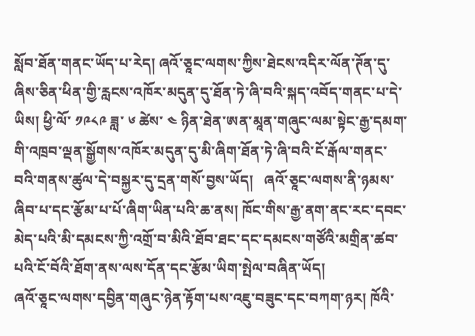སློབ་ཐོན་གནང་ཡོད་པ་རེད། ཞའོ་ཅཱང་ལགས་ཀྱིས་ཐེངས་འདིར་ལོན་ཊོན་དུ་ཞིས་ཅིན་ཕིན་གྱི་རླངས་འཁོར་མདུན་དུ་ཐོན་ཏེ་ཞི་བའི་སྐད་འབོད་གནང་པ་དེ་ཡིས། ཕྱི་ལོ་ ༡༩༨༩ ཟླ་ ༦ ཚེས་ ༤ ཉིན་ཐེན་ཨན་མཱན་གཞུང་ལམ་སྟེང་རྒྱ་དམག་གི་འཁྲབ་ལྡན་སྒྱོགས་འཁོར་མདུན་དུ་མི་ཞིག་ཐོན་ཏེ་ཞི་བའི་ངོ་རྒོལ་གནང་བའི་གནས་ཚུལ་དེ་བསྐྱར་དུ་དྲན་གསོ་བྱས་ཡོད།   ཞའོ་ཅཱང་ལགས་ནི་ཉམས་ཞིབ་པ་དང་རྩོམ་པ་པོ་ཞིག་ཡིན་པའི་ཆ་ནས། ཁོང་གིས་རྒྱ་ནག་ནང་རང་དབང་མེད་པའི་མི་དམངས་ཀྱི་འགྲོ་བ་མིའི་ཐོབ་ཐང་དང་དམངས་གཙོའི་མགྲིན་ཚབ་པའི་ངོ་བོའི་ཐོག་ནས་ལས་དོན་དང་རྩོམ་ཡིག་སྤེལ་བཞིན་ཡོད།
ཞའོ་ཅཱང་ལགས་དབྱིན་གཞུང་ཉེན་རྟོག་པས་འཇུ་བཟུང་དང་བཀག་ཉར། ཁོའི་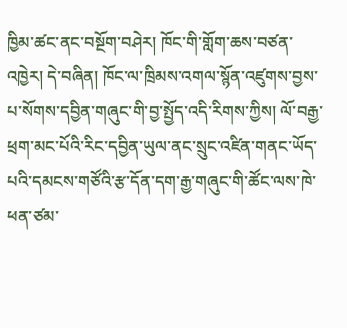ཁྱིམ་ཚང་ནང་བསྔོག་བཤེར། ཁོང་གི་གློག་ཆས་བཙན་འཁྱེར། དེ་བཞིན། ཁོང་ལ་ཁྲིམས་འགལ་སྙོན་འཛུགས་བྱས་པ་སོགས་དབྱིན་གཞུང་གི་བྱ་སྤྱོད་འདི་རིགས་ཀྱིས། ལོ་བརྒྱ་ཕྲག་མང་པོའི་རིང་དབྱིན་ཡུལ་ནང་སྲུང་འཛིན་གནང་ཡོད་པའི་དམངས་གཙོའི་རྩ་དོན་དག་རྒྱ་གཞུང་གི་ཚོང་ལས་ཁེ་ཕན་ཙམ་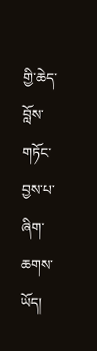གྱི་ཆེད་བློས་གཏོང་བྱས་པ་ཞིག་ཆགས་ཡོད།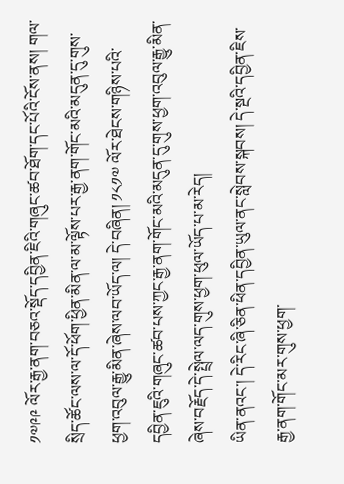༡༧༩༩ ལོར་རྒྱ་ནག་བཅའ་སྡོད་དབྱིན་ཇིའི་གཞུང་ཚབ་ཐོག་དང་པོའི་ངོས་ནས། གལ་སྲིད་ཚོང་ལས་ལ་དོ་ཕོག་ཕྱིན་མིན་ལ་མ་ལྟོས་པར་རྒྱ་ནག་གོང་མའི་མདུན་དུ་གུས་ཕྱག་འབུལ་རྒྱུ་མིན་ཞེས་ལབ་ཡོད་ལ། དེ་བཞིན། ༡༨༡༧ ལོར་ཐེངས་གཉིས་པའི་དབྱིན་ཇུའི་གཞུང་ཚབ་པས་ཀྱང་རྒྱ་ནག་གོང་མའི་མདུན་དུ་གུས་ཕྱག་འབུལ་རྒྱུ་མིན་ཞེས་བརྗོད་དེ་སྤྲེལ་ལད་གུས་ཕྱག་ཕུལ་ཡོད་པ་མ་རེད།
ཡིན་ནའང་། དེ་རིང་ཞི་ཅིན་ཕིན་དབྱིན་ཡུལ་ནང་སླེབས་སྐབས། དེ་སྔའི་དབྱིན་ཇིས་རྒྱ་ནག་གོང་མར་གུས་ཕྱག་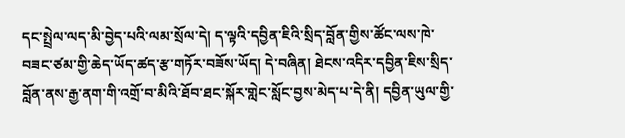དང་སྤྲེལ་ལད་མི་བྱེད་པའི་ལམ་སྲོལ་དེ། ད་ལྟའི་དབྱིན་ཇིའི་སྲིད་བློན་གྱིས་ཚོང་ལས་ཁེ་བཟང་ཙམ་གྱི་ཆེད་ཡོད་ཚད་རྩ་གཏོར་བཟོས་ཡོད། དེ་བཞིན། ཐེངས་འདིར་དབྱིན་ཇིས་སྲིད་བློན་ནས་རྒྱ་ནག་གི་འགྲོ་བ་མིའི་ཐོབ་ཐང་སྐོར་གླེང་སློང་བྱས་མེད་པ་དེ་ནི། དབྱིན་ཡུལ་གྱི་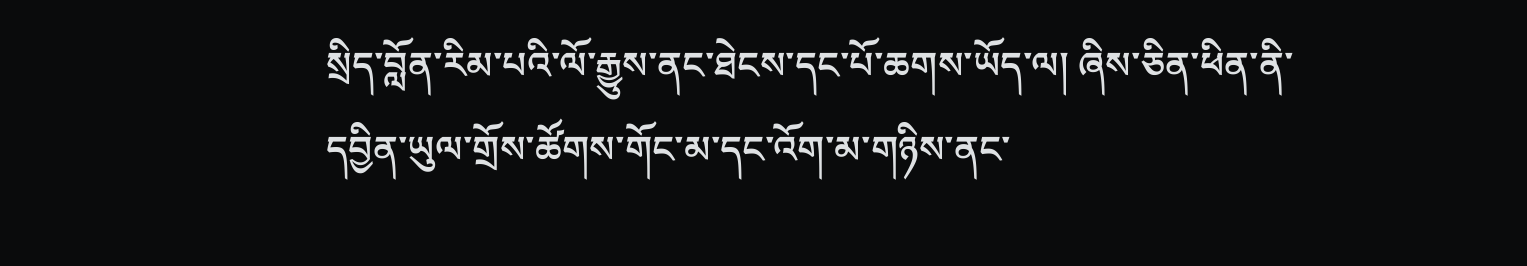སྲིད་བློན་རིམ་པའི་ལོ་རྒྱུས་ནང་ཐེངས་དང་པོ་ཆགས་ཡོད་ལ། ཞིས་ཅིན་ཕིན་ནི་དབྱིན་ཡུལ་གྲོས་ཚོགས་གོང་མ་དང་འོག་མ་གཉིས་ནང་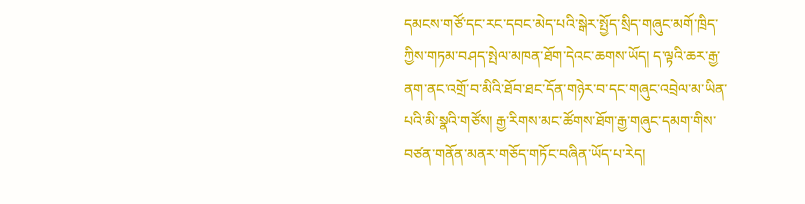དམངས་གཙོ་དང་རང་དབང་མེད་པའི་སྒེར་སྤྱོད་སྲིད་གཞུང་མགོ་ཁྲིད་ཀྱིས་གཏམ་བཤད་སྤེལ་མཁན་ཐོག་དེའང་ཆགས་ཡོད། ད་ལྟའི་ཆར་རྒྱ་ནག་ནང་འགྲོ་བ་མིའི་ཐོབ་ཐང་དོན་གཉེར་བ་དང་གཞུང་འབྲེལ་མ་ཡིན་པའི་མི་སྣའི་གཙོས། རྒྱ་རིགས་མང་ཚོགས་ཐོག་རྒྱ་གཞུང་དམག་གིས་བཙན་གནོན་མནར་གཅོད་གཏོང་བཞིན་ཡོད་པ་རེད།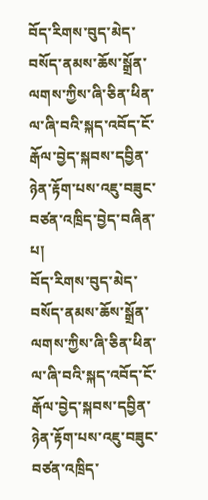བོད་རིགས་བུད་མེད་བསོད་ནམས་ཆོས་སྒྲོན་ལགས་ཀྱིས་ཞི་ཅིན་ཕིན་ལ་ཞི་བའི་སྐད་འབོད་ངོ་རྒོལ་བྱེད་སྐབས་དབྱིན་ཉེན་རྟོག་པས་འཇུ་བཟུང་བཙན་འཁྲིད་བྱེད་བཞིན་པ།
བོད་རིགས་བུད་མེད་བསོད་ནམས་ཆོས་སྒྲོན་ལགས་ཀྱིས་ཞི་ཅིན་ཕིན་ལ་ཞི་བའི་སྐད་འབོད་ངོ་རྒོལ་བྱེད་སྐབས་དབྱིན་ཉེན་རྟོག་པས་འཇུ་བཟུང་བཙན་འཁྲིད་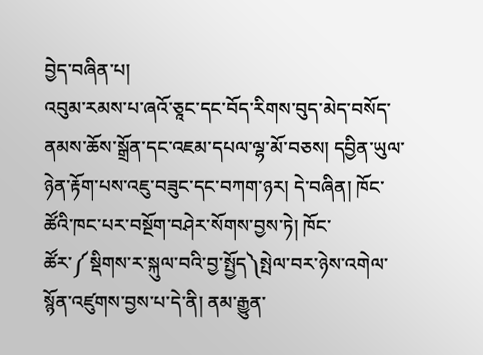བྱེད་བཞིན་པ།
འབུམ་རམས་པ་ཞའོ་ཅཱང་དང་བོད་རིགས་བུད་མེད་བསོད་ནམས་ཆོས་སྒྲོན་དང་འཇམ་དཔལ་ལྷ་མོ་བཅས། དབྱིན་ཡུལ་ཉེན་རྟོག་པས་འཇུ་བཟུང་དང་བཀག་ཉར། དེ་བཞིན། ཁོང་ཚོའི་ཁང་པར་བསྔོག་བཤེར་སོགས་བྱས་ཏེ། ཁོང་ཚོར་༼སྡིགས་ར་སྐུལ་བའི་བྱ་སྤྱོད༽སྤེལ་བར་ཉེས་འགེལ་སྙོན་འཛུགས་བྱས་པ་དེ་ནི། ནམ་རྒྱུན་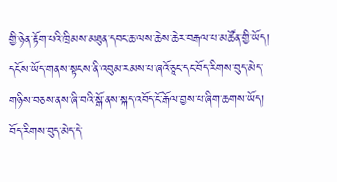གྱི་ཉེན་རྟོག་པའི་ཁྲིམས་མཐུན་དབང་ཆ་ལས་ཆེས་ཆེར་བརྒལ་པ་མཚོན་གྱི་ཡོད། དངོས་ཡོད་གནས་སྟངས་ནི་འབུམ་རམས་པ་ཞའོ་ཅཱང་དང་བོད་རིགས་བུད་མེད་གཉིས་བཅས་ནས་ཞི་བའི་སྒོ་ནས་སྐད་འབོད་ངོ་རྒོལ་བྱས་པ་ཞིག་ཆགས་ཡོད།
བོད་རིགས་བུད་མེད་དེ་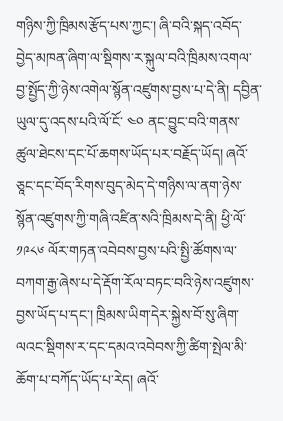གཉིས་ཀྱི་ཁྲིམས་རྩོད་པས་ཀྱང་། ཞི་བའི་སྐད་འབོད་བྱེད་མཁན་ཞིག་ལ་སྡིགས་ར་སྐུལ་བའི་ཁྲིམས་འགལ་བྱ་སྤྱོད་ཀྱི་ཉེས་འགེལ་སྙོན་འཛུགས་བྱས་པ་དེ་ནི། དབྱིན་ཡུལ་དུ་འདས་པའི་ལོ་ངོ་ ༤༠ ནང་བྱུང་བའི་གནས་ཚུལ་ཐེངས་དང་པོ་ཆགས་ཡོད་པར་བརྗོད་ཡོད། ཞའོ་ཅཱང་དང་བོད་རིགས་བུད་མེད་དེ་གཉིས་ལ་ནག་ཉེས་སྙོན་འཛུགས་ཀྱི་གཞི་འཛིན་སའི་ཁྲིམས་དེ་ནི། ཕྱི་ལོ་ ༡༩༨༦ ལོར་གཏན་འབེབས་བྱས་པའི་སྤྱི་ཚོགས་ལ་བཀག་རྒྱ་ཞེས་པ་དེ་རྡོག་རོལ་བཏང་བའི་ཉེས་འཛུགས་བྱས་ཡོད་པ་དང་། ཁྲིམས་ཡིག་དེར་སྐྱེས་བོ་སུ་ཞིག་ལའང་སྡིགས་ར་དང་དམའ་འབེབས་ཀྱི་ཚིག་སྤེལ་མི་ཆོག་པ་བཀོད་ཡོད་པ་རེད། ཞའོ་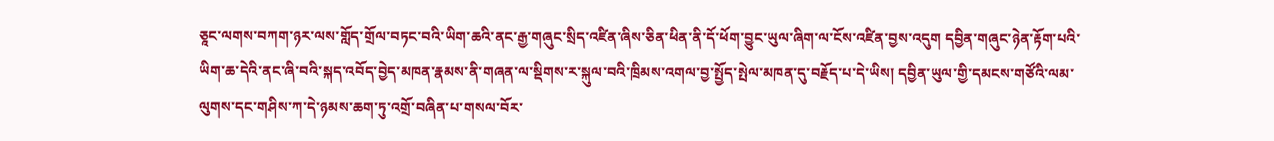ཅཱང་ལགས་བཀག་ཉར་ལས་གློད་གྲོལ་བཏང་བའི་ཡིག་ཆའི་ནང་རྒྱ་གཞུང་སྲིད་འཛིན་ཞིས་ཅིན་ཕིན་ནི་དོ་ཕོག་བྱུང་ཡུལ་ཞིག་ལ་ངོས་འཛིན་བྱས་འདུག དབྱིན་གཞུང་ཉེན་རྟོག་པའི་ཡིག་ཆ་དེའི་ནང་ཞི་བའི་སྐད་འབོད་བྱེད་མཁན་རྣམས་ནི་གཞན་ལ་སྡིགས་ར་སྐུལ་བའི་ཁྲིམས་འགལ་བྱ་སྤྱོད་སྤེལ་མཁན་དུ་བརྗོད་པ་དེ་ཡིས། དབྱིན་ཡུལ་གྱི་དམངས་གཙོའི་ལམ་ལུགས་དང་གཤིས་ཀ་དེ་ཉམས་ཆག་ཏུ་འགྲོ་བཞིན་པ་གསལ་བོར་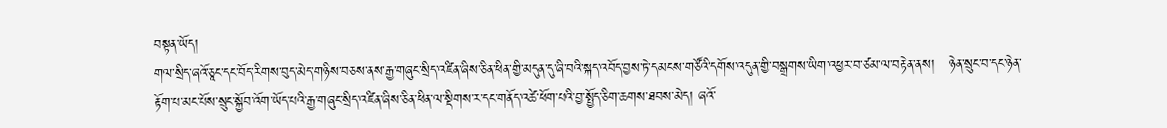བསྟན་ཡོད།
གལ་སྲིད་ཞའོ་ཅཱང་དང་བོད་རིགས་བུད་མེད་གཉིས་བཅས་ནས་རྒྱ་གཞུང་སྲིད་འཛིན་ཞིས་ཅིན་ཕིན་གྱི་མདུན་དུ་ཞི་བའི་སྐད་འབོད་བྱས་ཏེ་དམངས་གཙོའི་དགོས་འདུན་གྱི་བསྒྲགས་ཡིག་འཕྱར་བ་ཙམ་ལ་བརྟེན་ནས།   ཉེན་སྲུང་བ་དང་ཉེན་རྟོག་པ་མང་པོས་སྲུང་སྐྱོབ་འོག་ཡོད་པའི་རྒྱ་གཞུང་སྲིད་འཛིན་ཞིས་ཅིན་ཕིན་ལ་སྡིགས་ར་དང་གནོད་འཚེ་ཕོག་པའི་བྱ་སྤྱོད་ཅིག་ཆགས་ཐབས་མེད། ཞའོ་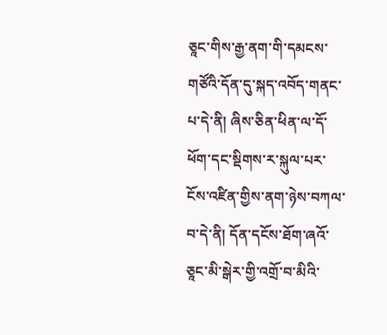ཅཱང་གིས་རྒྱ་ནག་གི་དམངས་གཙོའི་དོན་དུ་སྐད་འབོད་གནང་པ་དེ་ནི། ཞིས་ཅིན་ཕིན་ལ་དོ་ཕོག་དང་སྡིགས་ར་སྐུལ་པར་ངོས་འཛིན་གྱིས་ནག་ཉེས་བཀལ་བ་དེ་ནི། དོན་དངོས་ཐོག་ཞའོ་ཅཱང་མི་སྒེར་གྱི་འགྲོ་བ་མིའི་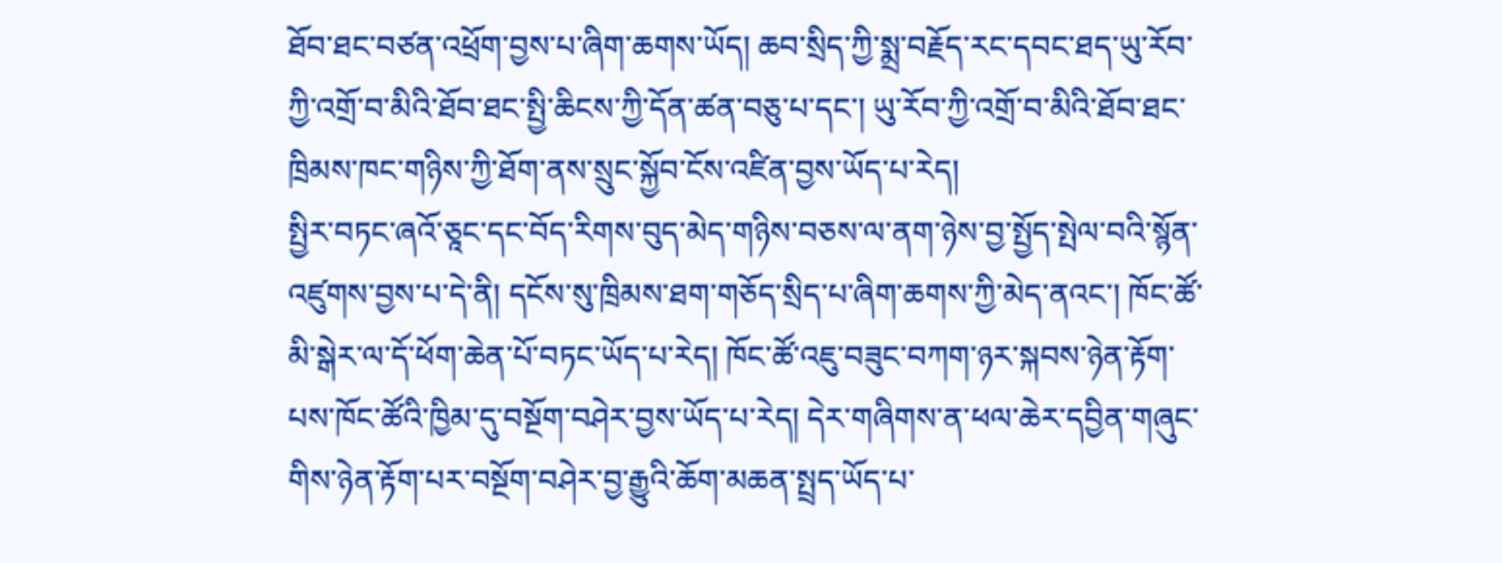ཐོབ་ཐང་བཙན་འཕྲོག་བྱས་པ་ཞིག་ཆགས་ཡོད། ཆབ་སྲིད་ཀྱི་སྨྲ་བརྗོད་རང་དབང་ཐད་ཡུ་རོབ་ཀྱི་འགྲོ་བ་མིའི་ཐོབ་ཐང་སྤྱི་ཆིངས་ཀྱི་དོན་ཚན་བཅུ་པ་དང་། ཡུ་རོབ་ཀྱི་འགྲོ་བ་མིའི་ཐོབ་ཐང་ཁྲིམས་ཁང་གཉིས་ཀྱི་ཐོག་ནས་སྲུང་སྐྱོབ་ངོས་འཛིན་བྱས་ཡོད་པ་རེད།
སྤྱིར་བཏང་ཞའོ་ཅཱང་དང་བོད་རིགས་བུད་མེད་གཉིས་བཅས་ལ་ནག་ཉེས་བྱ་སྤྱོད་སྤེལ་བའི་སྙོན་འཛུགས་བྱས་པ་དེ་ནི། དངོས་སུ་ཁྲིམས་ཐག་གཅོད་སྲིད་པ་ཞིག་ཆགས་ཀྱི་མེད་ནའང་། ཁོང་ཚོ་མི་སྒེར་ལ་དོ་ཕོག་ཆེན་པོ་བཏང་ཡོད་པ་རེད། ཁོང་ཚོ་འཇུ་བཟུང་བཀག་ཉར་སྐབས་ཉེན་རྟོག་པས་ཁོང་ཚོའི་ཁྱིམ་དུ་བསྔོག་བཤེར་བྱས་ཡོད་པ་རེད། དེར་གཞིགས་ན་ཕལ་ཆེར་དབྱིན་གཞུང་གིས་ཉེན་རྟོག་པར་བསྔོག་བཤེར་བྱ་རྒྱུའི་ཆོག་མཆན་སྤྲད་ཡོད་པ་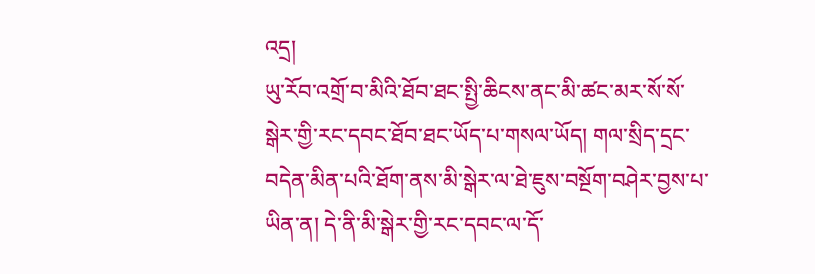འདྲ།
ཡུ་རོབ་འགྲོ་བ་མིའི་ཐོབ་ཐང་སྤྱི་ཆིངས་ནང་མི་ཚང་མར་སོ་སོ་སྒེར་གྱི་རང་དབང་ཐོབ་ཐང་ཡོད་པ་གསལ་ཡོད། གལ་སྲིད་དྲང་བདེན་མིན་པའི་ཐོག་ནས་མི་སྒེར་ལ་ཐེ་ཇུས་བསྔོག་བཤེར་བྱས་པ་ཡིན་ན། དེ་ནི་མི་སྒེར་གྱི་རང་དབང་ལ་དོ་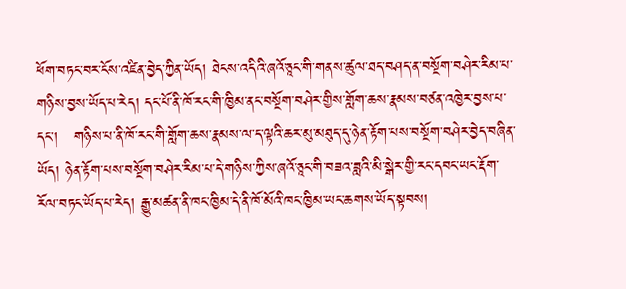ཕོག་བཏང་བར་ངོས་འཛིན་བྱེད་ཀྱིན་ཡོད། ཐེངས་འདིའི་ཞའོ་ཅཱང་གི་གནས་ཚུལ་ཐད་བཤད་ན་བསྔོག་བཤེར་རིམ་པ་གཉིས་བྱས་ཡོད་པ་རེད། དང་པོ་ནི་ཁོ་རང་གི་ཁྱིམ་ནང་བསྔོག་བཤེར་གྱིས་གློག་ཆས་རྣམས་བཙན་འཁྱེར་བྱས་པ་དང་།   གཉིས་པ་ནི་ཁོ་རང་གི་གློག་ཆས་རྣམས་ལ་ད་ལྟའི་ཆར་མུ་མཐུད་དུ་ཉེན་རྟོག་པས་བསྔོག་བཤེར་བྱེད་བཞིན་ཡོད། ཉེན་རྟོག་པས་བསྔོག་བཤེར་རིམ་པ་དེ་གཉིས་ཀྱིས་ཞའོ་ཅཱང་གི་བཟའ་ཟླའི་མི་སྒེར་གྱི་རང་དབང་ཡང་རྡོག་རོལ་བཏང་ཡོད་པ་རེད། རྒྱུ་མཚན་ནི་ཁང་ཁྱིམ་དེ་ནི་ཁོ་མོའི་ཁང་ཁྱིམ་ཡང་ཆགས་ཡོད་སྟབས།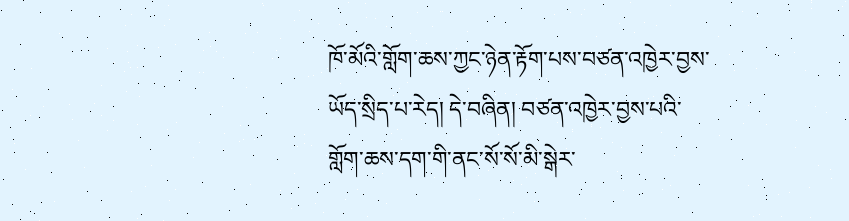ཁོ་མོའི་གློག་ཆས་ཀྱང་ཉེན་རྟོག་པས་བཙན་འཁྱེར་བྱས་ཡོད་སྲིད་པ་རེད། དེ་བཞིན། བཙན་འཁྱེར་བྱས་པའི་གློག་ཆས་དག་གི་ནང་སོ་སོ་མི་སྒེར་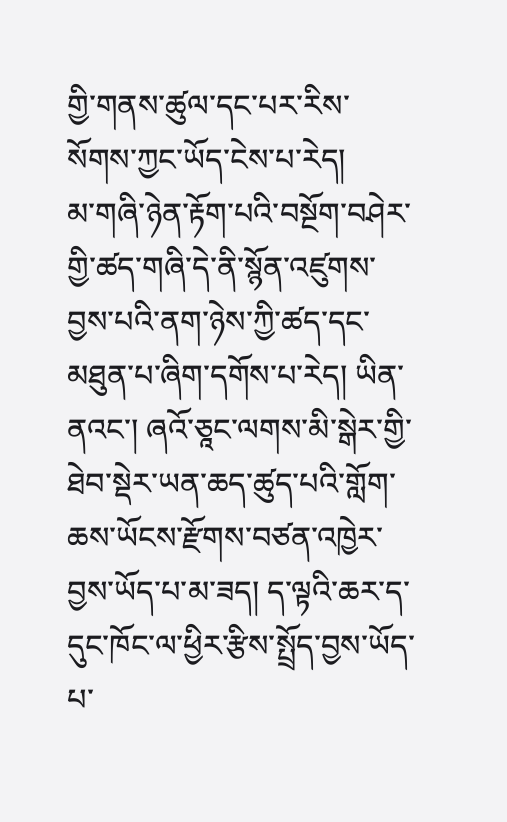གྱི་གནས་ཚུལ་དང་པར་རིས་སོགས་ཀྱང་ཡོད་ངེས་པ་རེད།
མ་གཞི་ཉེན་རྟོག་པའི་བསྔོག་བཤེར་གྱི་ཚད་གཞི་དེ་ནི་སྙོན་འཛུགས་བྱས་པའི་ནག་ཉེས་ཀྱི་ཚད་དང་མཐུན་པ་ཞིག་དགོས་པ་རེད། ཡིན་ནའང་། ཞའོ་ཅཱང་ལགས་མི་སྒེར་གྱི་ཐེབ་སྡེར་ཡན་ཆད་ཚུད་པའི་གློག་ཆས་ཡོངས་རྫོགས་བཙན་འཁྱེར་བྱས་ཡོད་པ་མ་ཟད། ད་ལྟའི་ཆར་ད་དུང་ཁོང་ལ་ཕྱིར་རྩིས་སྤྲོད་བྱས་ཡོད་པ་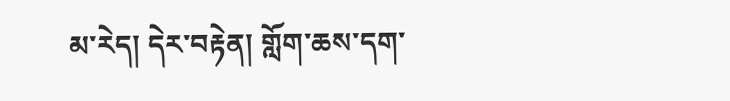མ་རེད། དེར་བརྟེན། གློག་ཆས་དག་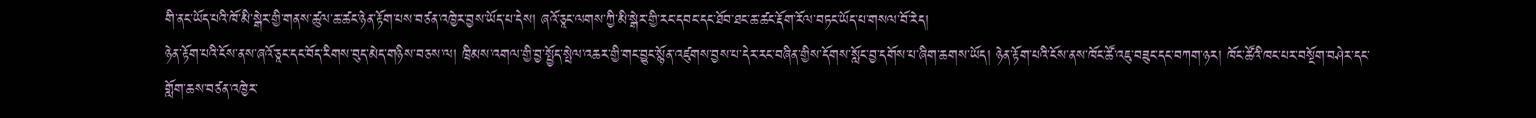གི་ནང་ཡོད་པའི་ཁོ་མི་སྒེར་གྱི་གནས་ཚུལ་ཆ་ཚང་ཉེན་རྟོག་པས་བཙན་འཁྱེར་བྱས་ཡོད་པ་དེས། ཞའོ་ཅཱང་ལགས་ཀྱི་མི་སྒེར་གྱི་རང་དབང་དང་ཐོབ་ཐང་ཆ་ཚང་རྡོག་རོལ་བཏང་ཡོད་པ་གསལ་བོ་རེད།
ཉེན་རྟོག་པའི་ངོས་ནས་ཞའོ་ཅཱང་དང་བོད་རིགས་བུད་མེད་གཉིས་བཅས་ལ། ཁྲིམས་འགལ་གྱི་བྱ་སྤྱོད་སྤེལ་འཆར་གྱི་གང་བྱུང་སྙོན་འཛུགས་བྱས་པ་དེར་རང་བཞིན་གྱིས་དོགས་སློང་བྱ་དགོས་པ་ཞིག་ཆགས་ཡོད། ཉེན་རྟོག་པའི་ངོས་ནས་ཁོང་ཚོ་འཇུ་བཟུང་དང་བཀག་ཉར། ཁོང་ཚོའི་ཁང་པར་བསྔོག་བཤེར་དང་གློག་ཆས་བཙན་འཁྱེར་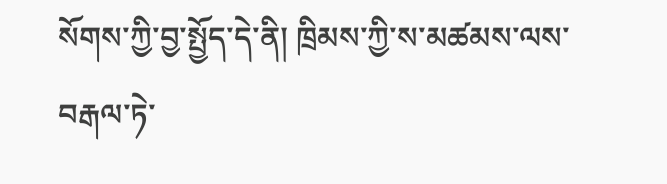སོགས་ཀྱི་བྱ་སྤྱོད་དེ་ནི། ཁྲིམས་ཀྱི་ས་མཚམས་ལས་བརྒལ་ཏེ་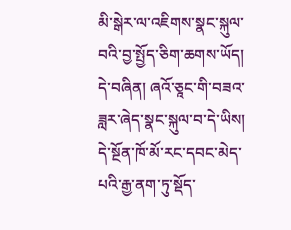མི་སྒེར་ལ་འཇིགས་སྣང་སྐུལ་བའི་བྱ་སྤྱོད་ཅིག་ཆགས་ཡོད། དེ་བཞིན། ཞའོ་ཅཱང་གི་བཟའ་ཟླར་ཞེད་སྣང་སྐུལ་བ་དེ་ཡིས། དེ་སྔོན་ཁོ་མོ་རང་དབང་མེད་པའི་རྒྱ་ནག་ཏུ་སྡོད་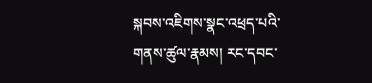སྐབས་འཇིགས་སྣང་འཕྲད་པའི་གནས་ཚུལ་རྣམས། རང་དབང་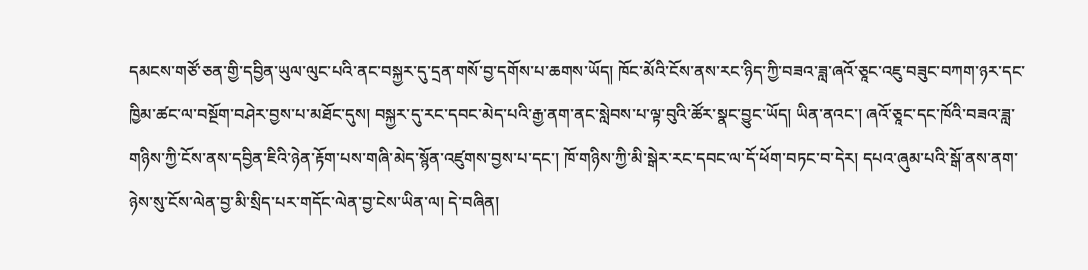དམངས་གཙོ་ཅན་གྱི་དབྱིན་ཡུལ་ལུང་པའི་ནང་བསྐྱར་དུ་དྲན་གསོ་བྱ་དགོས་པ་ཆགས་ཡོད། ཁོང་མོའི་ངོས་ནས་རང་ཉིད་ཀྱི་བཟའ་ཟླ་ཞའོ་ཅཱང་འཇུ་བཟུང་བཀག་ཉར་དང་ཁྱིམ་ཚང་ལ་བསྔོག་བཤེར་བྱས་པ་མཐོང་དུས། བསྐྱར་དུ་རང་དབང་མེད་པའི་རྒྱ་ནག་ནང་སླེབས་པ་ལྟ་བུའི་ཚོར་སྣང་བྱུང་ཡོད། ཡིན་ནའང་། ཞའོ་ཅཱང་དང་ཁོའི་བཟའ་ཟླ་གཉིས་ཀྱི་ངོས་ནས་དབྱིན་ཇིའི་ཉེན་རྟོག་པས་གཞི་མེད་སྙོན་འཛུགས་བྱས་པ་དང་། ཁོ་གཉིས་ཀྱི་མི་སྒེར་རང་དབང་ལ་དོ་ཕོག་བཏང་བ་དེར། དཔའ་ཞུམ་པའི་སྒོ་ནས་ནག་ཉེས་སུ་ངོས་ལེན་བྱ་མི་སྲིད་པར་གདོང་ལེན་བྱ་ངེས་ཡིན་ལ། དེ་བཞིན།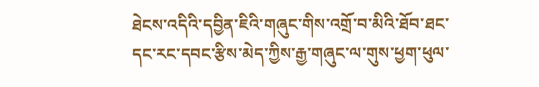ཐེངས་འདིའི་དབྱིན་ཇིའི་གཞུང་གིས་འགྲོ་བ་མིའི་ཐོབ་ཐང་དང་རང་དབང་རྩིས་མེད་ཀྱིས་རྒྱ་གཞུང་ལ་གུས་ཕྱག་ཕུལ་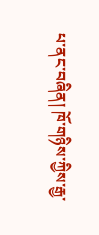པ་ནང་བཞིན། ཁོ་གཉིས་ཀྱིས་རྒྱ་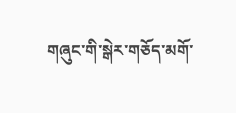གཞུང་གི་སྒེར་གཅོད་མགོ་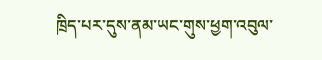ཁྲིད་པར་དུས་ནམ་ཡང་གུས་ཕྱག་འབུལ་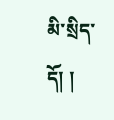མི་སྲིད་དོ། །